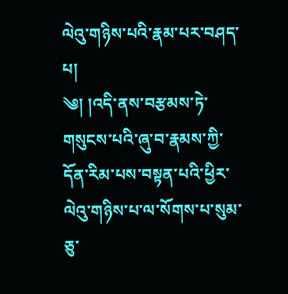ལེའུ་གཉིས་པའི་རྣམ་པར་བཤད་པ།
༄། །འདི་ནས་བརྩམས་ཏེ་གསུངས་པའི་ཞུ་བ་རྣམས་ཀྱི་དོན་རིམ་པས་བསྟན་པའི་ཕྱིར་ལེའུ་གཉིས་པ་ལ་སོགས་པ་སུམ་ཅུ་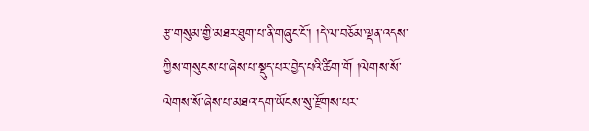རྩ་གསུམ་གྱི་མཐར་ཐུག་པ་ནི་གཞུང་ངོ་། །དེ་ལ་བཅོམ་ལྡན་འདས་ཀྱིས་གསུངས་པ་ཞེས་པ་སྡུད་པར་བྱེད་པའི་ཚིག་གོ །ལེགས་སོ་ལེགས་སོ་ཞེས་པ་མཐའ་དག་ཡོངས་སུ་རྫོགས་པར་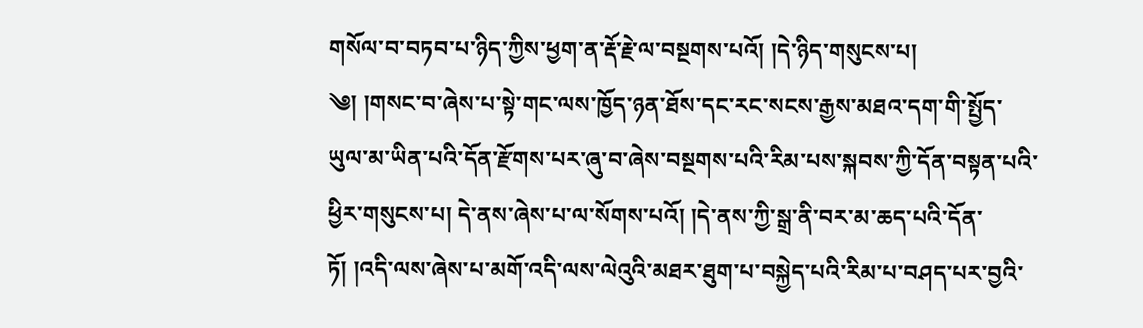གསོལ་བ་བཏབ་པ་ཉིད་ཀྱིས་ཕྱག་ན་རྡོ་རྗེ་ལ་བསྔགས་པའོ། །དེ་ཉིད་གསུངས་པ།
༄། །གསང་བ་ཞེས་པ་སྟེ་གང་ལས་ཁྱོད་ཉན་ཐོས་དང་རང་སངས་རྒྱས་མཐའ་དག་གི་སྤྱོད་ཡུལ་མ་ཡིན་པའི་དོན་རྫོགས་པར་ཞུ་བ་ཞེས་བསྔགས་པའི་རིམ་པས་སྐབས་ཀྱི་དོན་བསྟན་པའི་ཕྱིར་གསུངས་པ། དེ་ནས་ཞེས་པ་ལ་སོགས་པའོ། །དེ་ནས་ཀྱི་སྒྲ་ནི་བར་མ་ཆད་པའི་དོན་ཏོ། །འདི་ལས་ཞེས་པ་མགོ་འདི་ལས་ལེའུའི་མཐར་ཐུག་པ་བསྐྱེད་པའི་རིམ་པ་བཤད་པར་བྱའི་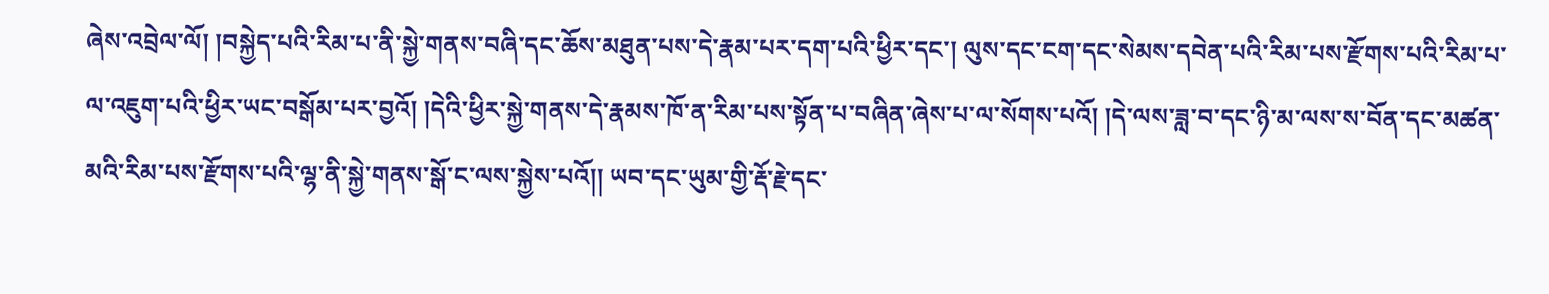ཞེས་འབྲེལ་ལོ། །བསྐྱེད་པའི་རིམ་པ་ནི་སྐྱེ་གནས་བཞི་དང་ཆོས་མཐུན་པས་དེ་རྣམ་པར་དག་པའི་ཕྱིར་དང་། ལུས་དང་ངག་དང་སེམས་དབེན་པའི་རིམ་པས་རྫོགས་པའི་རིམ་པ་ལ་འཇུག་པའི་ཕྱིར་ཡང་བསྒོམ་པར་བྱའོ། །དེའི་ཕྱིར་སྐྱེ་གནས་དེ་རྣམས་ཁོ་ན་རིམ་པས་སྟོན་པ་བཞིན་ཞེས་པ་ལ་སོགས་པའོ། །དེ་ལས་ཟླ་བ་དང་ཉི་མ་ལས་ས་བོན་དང་མཚན་མའི་རིམ་པས་རྫོགས་པའི་ལྷ་ནི་སྐྱེ་གནས་སྒོ་ང་ལས་སྐྱེས་པའོ།། ཡབ་དང་ཡུམ་གྱི་རྡོ་རྗེ་དང་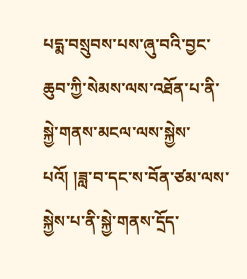པདྨ་བསྲུབས་པས་ཞུ་བའི་བྱང་ཆུབ་ཀྱི་སེམས་ལས་འཐོན་པ་ནི་སྐྱེ་གནས་མངལ་ལས་སྐྱེས་པའོ། །ཟླ་བ་དང་ས་བོན་ཙམ་ལས་སྐྱེས་པ་ནི་སྐྱེ་གནས་དྲོད་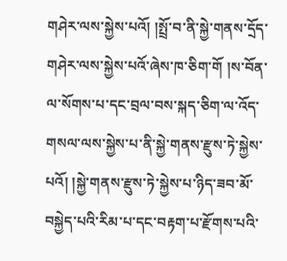གཤེར་ལས་སྐྱེས་པའོ། །སྤྲོ་བ་ནི་སྐྱེ་གནས་དྲོད་གཤེར་ལས་སྐྱེས་པའོ་ཞེས་ཁ་ཅིག་གོ །ས་བོན་ལ་སོགས་པ་དང་བྲལ་བས་སྐད་ཅིག་ལ་འོད་གསལ་ལས་སྐྱེས་པ་ནི་སྐྱེ་གནས་རྫུས་ཏེ་སྐྱེས་པའོ། །སྐྱེ་གནས་རྫུས་ཏེ་སྐྱེས་པ་ཉིད་ཟབ་མོ་བསྐྱེད་པའི་རིམ་པ་དང་བརྟག་པ་རྫོགས་པའི་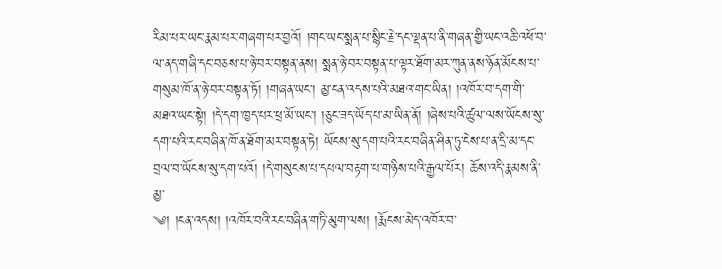རིམ་པར་ཡང་རྣམ་པར་གཞག་པར་བྱའོ། །གང་ཡང་སྨན་པ་སྙིང་རྗེ་དང་ལྡན་པ་ནི་གཞན་གྱི་ཡང་འཆི་འཕོ་བ་ལ་ནད་གཞི་དང་བཅས་པ་ཉེ་བར་བསྟན་ནས། སྨན་ཉེ་བར་བསྟན་པ་ལྟར་ཐོག་མར་ཀུན་ནས་ཉོན་མོངས་པ་གསུམ་ཁོ་ན་ཉེ་བར་བསྟན་ཏོ། །གཞན་ཡང་། མྱ་ངན་འདས་པའི་མཐའ་གང་ཡིན། །འཁོར་བ་དག་གི་མཐའ་ཡང་སྟེ། །དེ་དག་ཁྱད་པར་ཕྲ་མོ་ཡང་། །ཅུང་ཟད་ཡོད་པ་མ་ཡིན་ནོ། །ཞེས་པའི་ཚུལ་ལས་ཡོངས་སུ་དག་པའི་རང་བཞིན་ཁོ་ན་ཐོག་མར་བསྟན་ཏེ། ཡོངས་སུ་དག་པའི་རང་བཞིན་ཤིན་ཏུ་ངེས་པ་ན་དྲི་མ་དང་བྲལ་བ་ཡོངས་སུ་དག་པའོ། །དེ་གསུངས་པ་དཔལ་བརྟག་པ་གཉིས་པའི་རྒྱལ་པོར། ཆོས་འདི་རྣམས་ནི་མྱ་
༄། །ངན་འདས། །འཁོར་བའི་རང་བཞིན་གཏི་མུག་ལས། །རྨོངས་མེད་འཁོར་བ་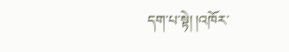དག་པ་སྟེ། །འཁོར་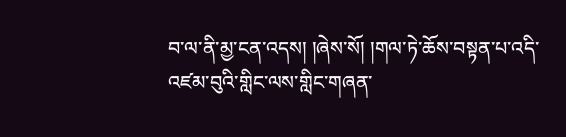བ་ལ་ནི་མྱ་ངན་འདས། །ཞེས་སོ། །གལ་ཏེ་ཆོས་བསྟན་པ་འདི་འཛམ་བུའི་གླིང་ལས་གླིང་གཞན་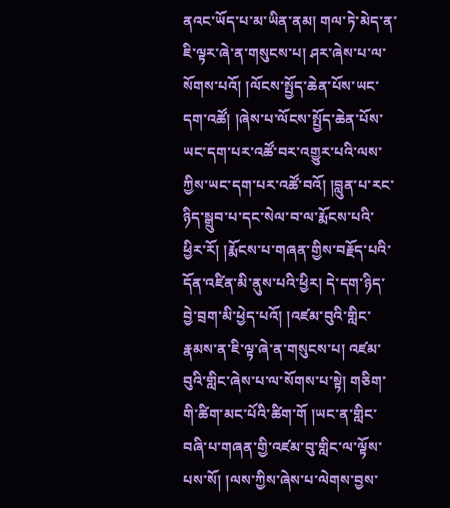ནའང་ཡོད་པ་མ་ཡིན་ནམ། གལ་ཏེ་མེད་ན་ཇི་ལྟར་ཞེ་ན་གསུངས་པ། ཤར་ཞེས་པ་ལ་སོགས་པའོ། །ལོངས་སྤྱོད་ཆེན་པོས་ཡང་དག་འཚོ། །ཞེས་པ་ལོངས་སྤྱོད་ཆེན་པོས་ཡང་དག་པར་འཚོ་བར་འགྱུར་པའི་ལས་ཀྱིས་ཡང་དག་པར་འཚོ་བའོ། །བླུན་པ་རང་ཉིད་སྒྲུབ་པ་དང་སེལ་བ་ལ་རྨོངས་པའི་ཕྱིར་རོ། །རྨོངས་པ་གཞན་གྱིས་བརྗོད་པའི་དོན་འཛིན་མི་ནུས་པའི་ཕྱིར། དེ་དག་ཉིད་བྱེ་བྲག་མི་ཕྱེད་པའོ། །འཛམ་བུའི་གླིང་རྣམས་ན་ཇི་ལྟ་ཞེ་ན་གསུངས་པ། འཛམ་བུའི་གླིང་ཞེས་པ་ལ་སོགས་པ་སྟེ། གཅིག་གི་ཚིག་མང་པོའི་ཚིག་གོ །ཡང་ན་གླིང་བཞི་པ་གཞན་གྱི་འཛམ་བུ་གླིང་ལ་ལྟོས་པས་སོ། །ལས་ཀྱིས་ཞེས་པ་ལེགས་བྱས་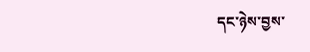དང་ཉེས་བྱས་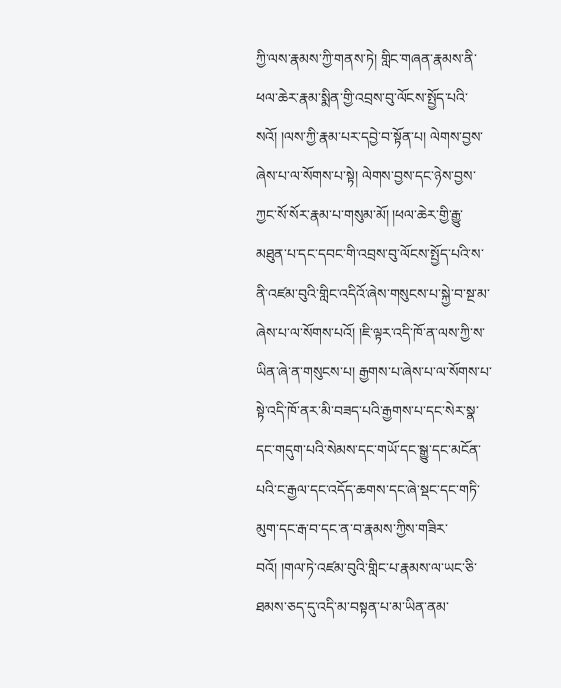ཀྱི་ལས་རྣམས་ཀྱི་གནས་ཏེ། གླིང་གཞན་རྣམས་ནི་ཕལ་ཆེར་རྣམ་སྨིན་གྱི་འབྲས་བུ་ལོངས་སྤྱོད་པའི་སའོ། །ལས་ཀྱི་རྣམ་པར་དབྱེ་བ་སྟོན་པ། ལེགས་བྱས་ཞེས་པ་ལ་སོགས་པ་སྟེ། ལེགས་བྱས་དང་ཉེས་བྱས་ཀྱང་སོ་སོར་རྣམ་པ་གསུམ་མོ། །ཕལ་ཆེར་གྱི་རྒྱུ་མཐུན་པ་དང་དབང་གི་འབྲས་བུ་ལོངས་སྤྱོད་པའི་ས་ནི་འཛམ་བུའི་གླིང་འདིའོ་ཞེས་གསུངས་པ་སྐྱེ་བ་སྔ་མ་ཞེས་པ་ལ་སོགས་པའོ། །ཇི་ལྟར་འདི་ཁོ་ན་ལས་ཀྱི་ས་ཡིན་ཞེ་ན་གསུངས་པ། རྒྱགས་པ་ཞེས་པ་ལ་སོགས་པ་སྟེ་འདི་ཁོ་ནར་མི་བཟད་པའི་རྒྱགས་པ་དང་སེར་སྣ་དང་གདུག་པའི་སེམས་དང་གཡོ་དང་སྒྱུ་དང་མངོན་པའི་ང་རྒྱལ་དང་འདོད་ཆགས་དང་ཞེ་སྡང་དང་གཏི་མུག་དང་རྒ་བ་དང་ན་བ་རྣམས་ཀྱིས་གཟིར་བའོ། །གལ་ཏེ་འཛམ་བུའི་གླིང་པ་རྣམས་ལ་ཡང་ཅི་ཐམས་ཅད་དུ་འདི་མ་བསྟན་པ་མ་ཡིན་ནམ་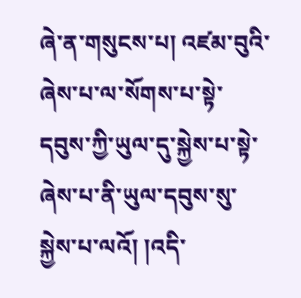ཞེ་ན་གསུངས་པ། འཛམ་བུའི་ཞེས་པ་ལ་སོགས་པ་སྟེ་དབུས་ཀྱི་ཡུལ་དུ་སྐྱེས་པ་སྟེ་ཞེས་པ་ནི་ཡུལ་དབུས་སུ་སྐྱེས་པ་ལའོ། །འདི་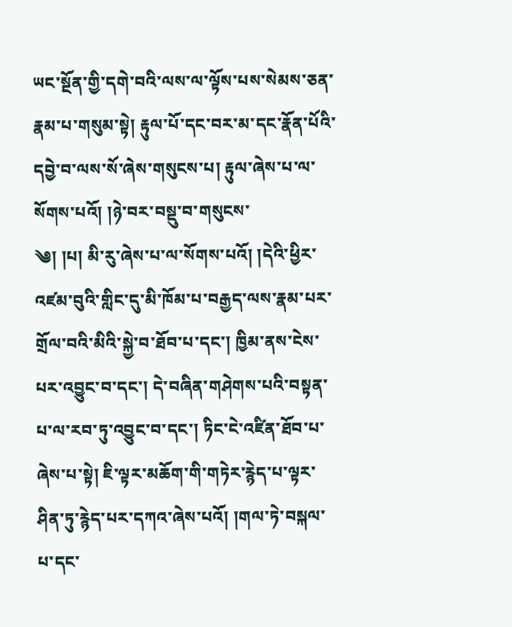ཡང་སྔོན་གྱི་དགེ་བའི་ལས་ལ་ལྟོས་པས་སེམས་ཅན་རྣམ་པ་གསུམ་སྟེ། རྟུལ་པོ་དང་བར་མ་དང་རྣོན་པོའི་དབྱེ་བ་ལས་སོ་ཞེས་གསུངས་པ། རྟུལ་ཞེས་པ་ལ་སོགས་པའོ། །ཉེ་བར་བསྡུ་བ་གསུངས་
༄། །པ། མི་རུ་ཞེས་པ་ལ་སོགས་པའོ། །དེའི་ཕྱིར་འཛམ་བུའི་གླིང་དུ་མི་ཁོམ་པ་བརྒྱད་ལས་རྣམ་པར་གྲོལ་བའི་མིའི་སྐྱེ་བ་ཐོབ་པ་དང་། ཁྱིམ་ནས་ངེས་པར་འབྱུང་བ་དང་། དེ་བཞིན་གཤེགས་པའི་བསྟན་པ་ལ་རབ་ཏུ་འབྱུང་བ་དང་། ཏིང་ངེ་འཛིན་ཐོབ་པ་ཞེས་པ་སྟེ། ཇི་ལྟར་མཆོག་གི་གཏེར་རྙེད་པ་ལྟར་ཤིན་ཏུ་རྙེད་པར་དཀའ་ཞེས་པའོ། །གལ་ཏེ་བསྐལ་པ་དང་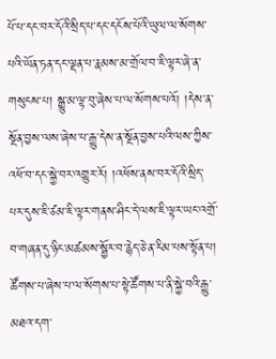པོ་པ་དང་བར་དོའི་སྲིད་པ་དང་དངོས་པོའི་ཡུལ་ལ་སོགས་པའི་ཡོན་ཏན་དང་ལྡན་པ་རྣམས་མ་གྲོལ་བ་ཇི་ལྟར་ཞེ་ན་གསུངས་པ། སྒྱུ་མ་ལྟ་བུ་ཞེས་པ་ལ་སོགས་པའོ། །དེས་ན་སྔོན་བྱས་ལས་ཞེས་པ་རྒྱུ་དེས་ན་སྔོན་བྱས་པའི་ལས་ཀྱིས་འཕོ་བ་དང་སྐྱེ་བར་འགྱུར་རོ། །འཕོས་ནས་བར་དོའི་སྲིད་པར་དུས་ཇི་ཙམ་ཇི་ལྟར་གནས་ཤིང་དེ་ལས་ཇི་ལྟར་ཡང་འགྲོ་བ་གཞན་དུ་ཉིང་མཚམས་སྦྱོར་བ་རྙེད་ཅེ་ན་རིམ་པས་སྟོན་པ། ཚོགས་པ་ཞེས་པ་ལ་སོགས་པ་སྟེ་ཚོགས་པ་ནི་སྐྱེ་བའི་རྒྱུ་མཐའ་དག་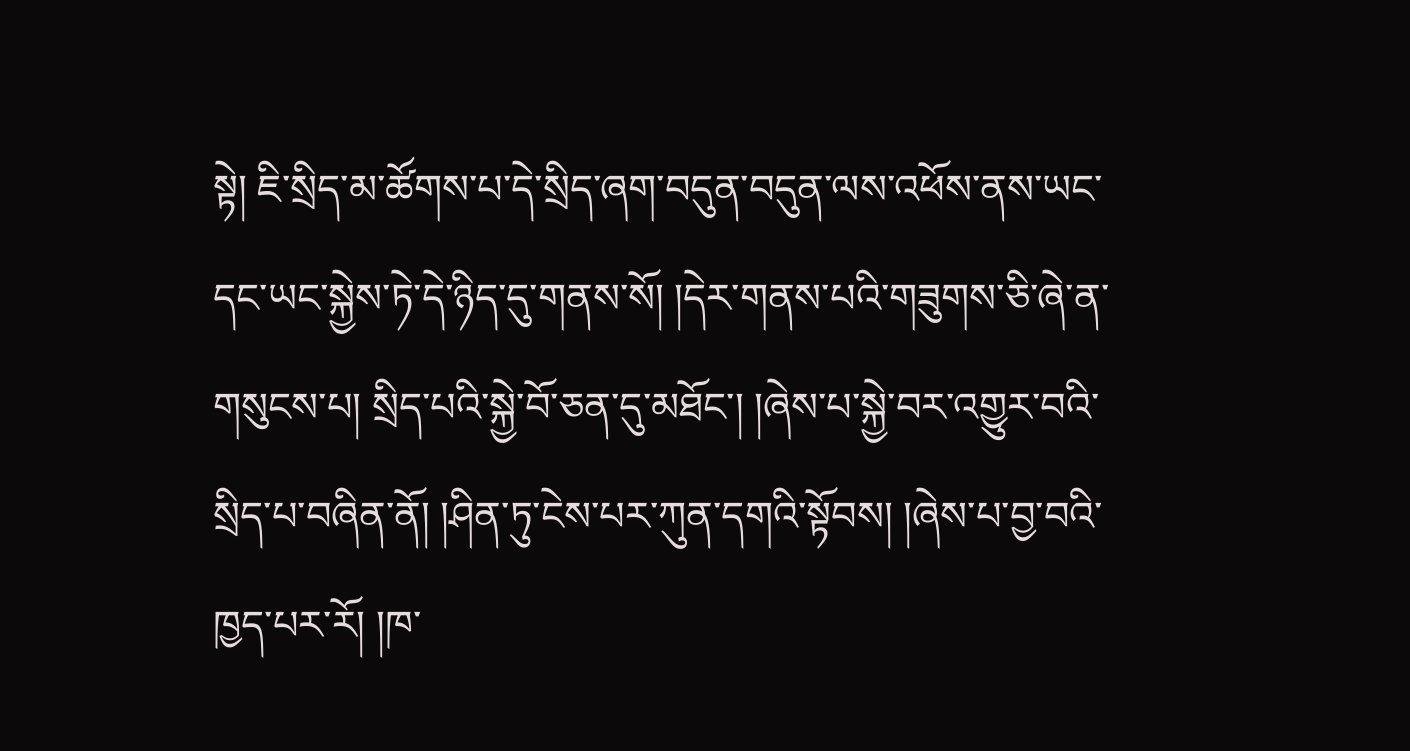སྟེ། ཇི་སྲིད་མ་ཚོགས་པ་དེ་སྲིད་ཞག་བདུན་བདུན་ལས་འཕོས་ནས་ཡང་དང་ཡང་སྐྱེས་ཏེ་དེ་ཉིད་དུ་གནས་སོ། །དེར་གནས་པའི་གཟུགས་ཅི་ཞེ་ན་གསུངས་པ། སྲིད་པའི་སྐྱེ་བོ་ཅན་དུ་མཐོང་། །ཞེས་པ་སྐྱེ་བར་འགྱུར་བའི་སྲིད་པ་བཞིན་ནོ། །ཤིན་ཏུ་ངེས་པར་ཀུན་དགའི་སྟོབས། །ཞེས་པ་བྱ་བའི་ཁྱད་པར་རོ། །ཁ་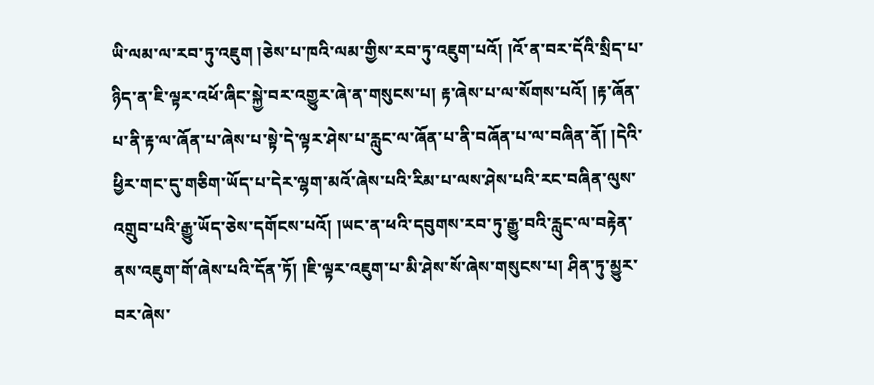ཡི་ལམ་ལ་རབ་ཏུ་འཇུག །ཅེས་པ་ཁའི་ལམ་གྱིས་རབ་ཏུ་འཇུག་པའོ། །འོ་ན་བར་དོའི་སྲིད་པ་ཉིད་ན་ཇི་ལྟར་འཕོ་ཞིང་སྐྱེ་བར་འགྱུར་ཞེ་ན་གསུངས་པ། རྟ་ཞེས་པ་ལ་སོགས་པའོ། །རྟ་ཞོན་པ་ནི་རྟ་ལ་ཞོན་པ་ཞེས་པ་སྟེ་དེ་ལྟར་ཤེས་པ་རླུང་ལ་ཞོན་པ་ནི་བཞོན་པ་ལ་བཞིན་ནོ། །དེའི་ཕྱིར་གང་དུ་གཅིག་ཡོད་པ་དེར་ལྷག་མའོ་ཞེས་པའི་རིམ་པ་ལས་ཤེས་པའི་རང་བཞིན་ལུས་འགྲུབ་པའི་རྒྱུ་ཡོད་ཅེས་དགོངས་པའོ། །ཡང་ན་ཕའི་དབུགས་རབ་ཏུ་རྒྱུ་བའི་རླུང་ལ་བརྟེན་ནས་འཇུག་གོ་ཞེས་པའི་དོན་ཏོ། །ཇི་ལྟར་འཇུག་པ་མི་ཤེས་སོ་ཞེས་གསུངས་པ། ཤིན་ཏུ་མྱུར་བར་ཞེས་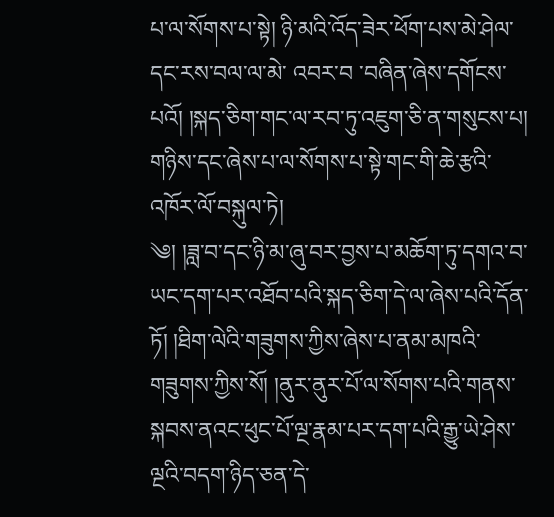པ་ལ་སོགས་པ་སྟེ། ཉི་མའི་འོད་ཟེར་ཕོག་པས་མེ་ཤེལ་དང་རས་བལ་ལ་མེ་ འབར་བ ་བཞིན་ཞེས་དགོངས་པའོ། །སྐད་ཅིག་གང་ལ་རབ་ཏུ་འཇུག་ཅི་ན་གསུངས་པ། གཉིས་དང་ཞེས་པ་ལ་སོགས་པ་སྟེ་གང་གི་ཆེ་རྩའི་འཁོར་ལོ་བསྐུལ་ཏེ།
༄། །ཟླ་བ་དང་ཉི་མ་ཞུ་བར་བྱས་པ་མཆོག་ཏུ་དགའ་བ་ཡང་དག་པར་འཐོབ་པའི་སྐད་ཅིག་དེ་ལ་ཞེས་པའི་དོན་ཏོ། །ཐིག་ལེའི་གཟུགས་ཀྱིས་ཞེས་པ་ནམ་མཁའི་གཟུགས་ཀྱིས་སོ། །ནུར་ནུར་པོ་ལ་སོགས་པའི་གནས་སྐབས་ནའང་ཕུང་པོ་ལྔ་རྣམ་པར་དག་པའི་རྒྱུ་ཡེ་ཤེས་ལྔའི་བདག་ཉིད་ཅན་དེ་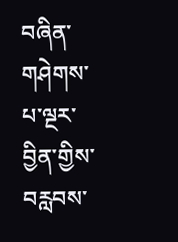བཞིན་གཤེགས་པ་ལྔར་བྱིན་གྱིས་བརླབས་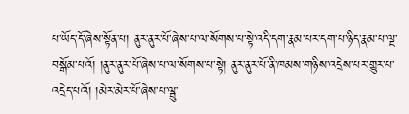པ་ཡོད་དོ་ཞེས་སྟོན་པ། ནུར་ནུར་པོ་ཞེས་པ་ལ་སོགས་པ་སྟེ་འདི་དག་རྣམ་པར་དག་པ་ཉིད་རྣམ་པ་ལྔ་བསྒོམ་པའོ། །ནུར་ནུར་པོ་ཞེས་པ་ལ་སོགས་པ་སྟེ། ནུར་ནུར་པོ་ནི་ཁམས་གཉིས་འདྲེས་པར་གྱུར་པ་འདྲེད་པའོ། །མེར་མེར་པོ་ཞེས་པ་ལྦུ་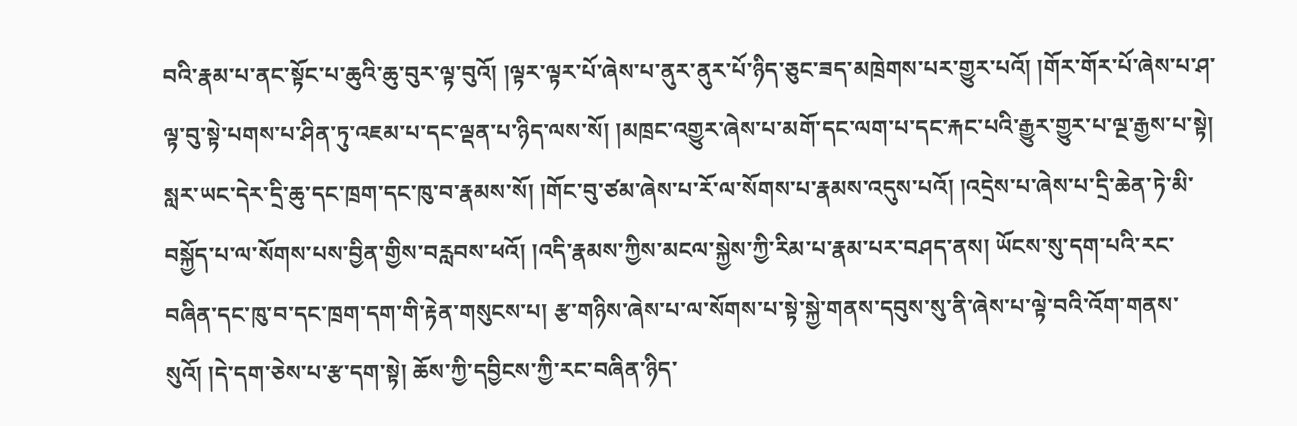བའི་རྣམ་པ་ནང་སྟོང་པ་ཆུའི་ཆུ་བུར་ལྟ་བུའོ། །ལྟར་ལྟར་པོ་ཞེས་པ་ནུར་ནུར་པོ་ཉིད་ཅུང་ཟད་མཁྲེགས་པར་གྱུར་པའོ། །གོར་གོར་པོ་ཞེས་པ་ཤ་ལྟ་བུ་སྟེ་པགས་པ་ཤིན་ཏུ་འཇམ་པ་དང་ལྡན་པ་ཉིད་ལས་སོ། །མཁྲང་འགྱུར་ཞེས་པ་མགོ་དང་ལག་པ་དང་རྐང་པའི་རྒྱུར་གྱུར་པ་ལྔ་རྒྱས་པ་སྟེ། སླར་ཡང་དེར་དྲི་ཆུ་དང་ཁྲག་དང་ཁུ་བ་རྣམས་སོ། །གོང་བུ་ཙམ་ཞེས་པ་རོ་ལ་སོགས་པ་རྣམས་འདུས་པའོ། །འདྲེས་པ་ཞེས་པ་དྲི་ཆེན་ཏེ་མི་བསྐྱོད་པ་ལ་སོགས་པས་བྱིན་གྱིས་བརླབས་ཕའོ། །འདི་རྣམས་ཀྱིས་མངལ་སྐྱེས་ཀྱི་རིམ་པ་རྣམ་པར་བཤད་ནས། ཡོངས་སུ་དག་པའི་རང་བཞིན་དང་ཁུ་བ་དང་ཁྲག་དག་གི་རྟེན་གསུངས་པ། རྩ་གཉིས་ཞེས་པ་ལ་སོགས་པ་སྟེ་སྐྱེ་གནས་དབུས་སུ་ནི་ཞེས་པ་ལྟེ་བའི་འོག་གནས་སུའོ། །དེ་དག་ཅེས་པ་རྩ་དག་སྟེ། ཆོས་ཀྱི་དབྱིངས་ཀྱི་རང་བཞིན་ཉིད་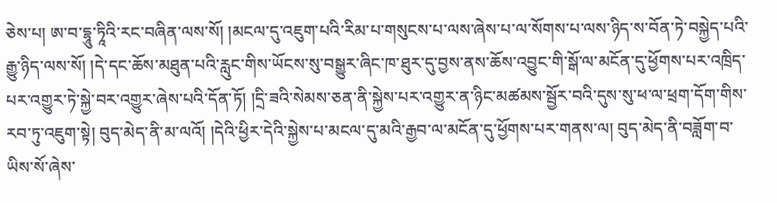ཅེས་པ། ཨ་བ་དྷཱུ་ཏཱིའི་རང་བཞིན་ལས་སོ། །མངལ་དུ་འཇུག་པའི་རིམ་པ་གསུངས་པ་ལས་ཞེས་པ་ལ་སོགས་པ་ལས་ཉིད་ས་བོན་ཏེ་བསྐྱེད་པའི་རྒྱུ་ཉིད་ལས་སོ། །དེ་དང་ཆོས་མཐུན་པའི་རླུང་གིས་ཡོངས་སུ་བསྒྱུར་ཞིང་ཁ་ཐུར་དུ་བྱས་ནས་ཆོས་འབྱུང་གི་སྒོ་ལ་མངོན་དུ་ཕྱོགས་པར་འཁྲིད་པར་འགྱུར་ཏེ་སྐྱེ་བར་འགྱུར་ཞེས་པའི་དོན་ཏོ། །དྲི་ཟའི་སེམས་ཅན་ནི་སྐྱེས་པར་འགྱུར་ན་ཉིང་མཚམས་སྦྱོར་བའི་དུས་སུ་ཕ་ལ་ཕྲག་དོག་གིས་རབ་ཏུ་འཇུག་སྟེ། བུད་མེད་ནི་མ་ལའོ། །དེའི་ཕྱིར་དེའི་སྐྱེས་པ་མངལ་དུ་མའི་རྒྱབ་ལ་མངོན་དུ་ཕྱོགས་པར་གནས་ལ། བུད་མེད་ནི་བཟློག་བ་ཡིས་སོ་ཞེས་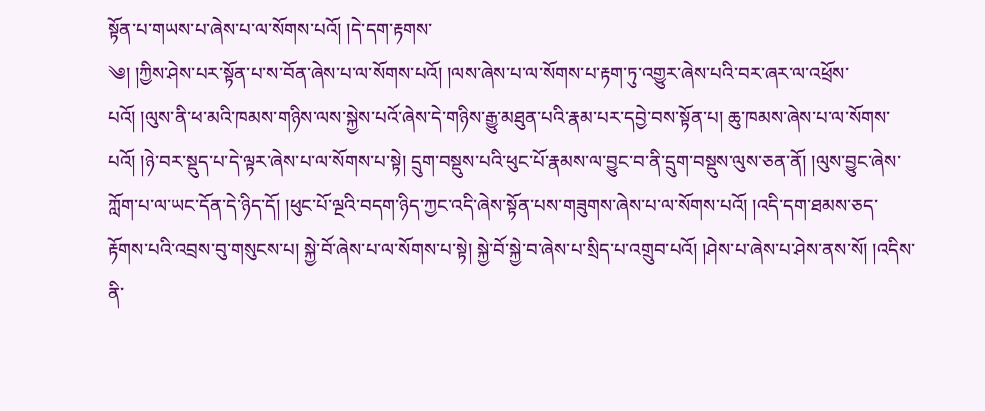སྟོན་པ་གཡས་པ་ཞེས་པ་ལ་སོགས་པའོ། །དེ་དག་རྟགས་
༄། །ཀྱིས་ཤེས་པར་སྟོན་པ་ས་བོན་ཞེས་པ་ལ་སོགས་པའོ། །ལས་ཞེས་པ་ལ་སོགས་པ་རྟག་ཏུ་འགྱུར་ཞེས་པའི་བར་ཞར་ལ་འཕྲོས་པའོ། །ལུས་ནི་ཕ་མའི་ཁམས་གཉིས་ལས་སྐྱེས་པའོ་ཞེས་དེ་གཉིས་རྒྱུ་མཐུན་པའི་རྣམ་པར་དབྱེ་བས་སྟོན་པ། ཆུ་ཁམས་ཞེས་པ་ལ་སོགས་པའོ། །ཉེ་བར་སྡུད་པ་དེ་ལྟར་ཞེས་པ་ལ་སོགས་པ་སྟེ། དྲུག་བསྡུས་པའི་ཕུང་པོ་རྣམས་ལ་བྱུང་བ་ནི་དྲུག་བསྡུས་ལུས་ཅན་ནོ། །ལུས་བྱུང་ཞེས་ཀློག་པ་ལ་ཡང་དོན་དེ་ཉིད་དོ། །ཕུང་པོ་ལྔའི་བདག་ཉིད་ཀྱང་འདི་ཞེས་སྟོན་པས་གཟུགས་ཞེས་པ་ལ་སོགས་པའོ། །འདི་དག་ཐམས་ཅད་རྟོགས་པའི་འབྲས་བུ་གསུངས་པ། སྐྱེ་བོ་ཞེས་པ་ལ་སོགས་པ་སྟེ། སྐྱེ་བོ་སྐྱེ་བ་ཞེས་པ་སྲིད་པ་འགྲུབ་པའོ། །ཤེས་པ་ཞེས་པ་ཤེས་ནས་སོ། །འདིས་ནི་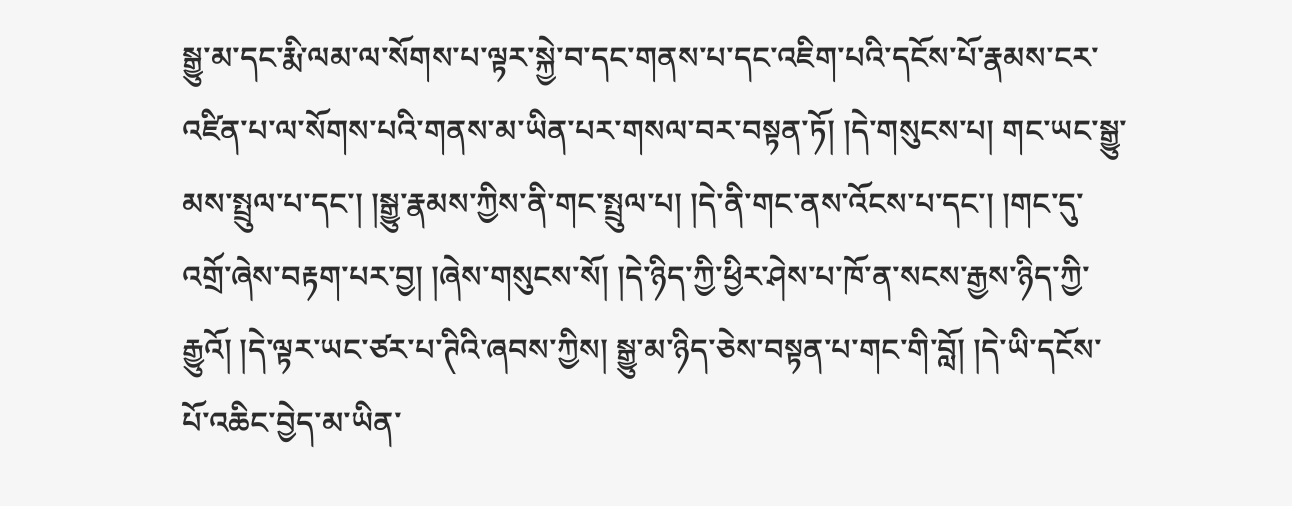སྒྱུ་མ་དང་རྨི་ལམ་ལ་སོགས་པ་ལྟར་སྐྱེ་བ་དང་གནས་པ་དང་འཇིག་པའི་དངོས་པོ་རྣམས་ངར་འཛིན་པ་ལ་སོགས་པའི་གནས་མ་ཡིན་པར་གསལ་བར་བསྟན་ཏོ། །དེ་གསུངས་པ། གང་ཡང་སྒྱུ་མས་སྤྲུལ་པ་དང་། །སྒྱུ་རྣམས་ཀྱིས་ནི་གང་སྤྲུལ་པ། །དེ་ནི་གང་ནས་འོངས་པ་དང་། །གང་དུ་འགྲོ་ཞེས་བརྟག་པར་བྱ། །ཞེས་གསུངས་སོ། །དེ་ཉིད་ཀྱི་ཕྱིར་ཤེས་པ་ཁོ་ན་སངས་རྒྱས་ཉིད་ཀྱི་རྒྱུའོ། །དེ་ལྟར་ཡང་ཙར་པ་ཊིའི་ཞབས་ཀྱིས། སྒྱུ་མ་ཉིད་ཅེས་བསྟན་པ་གང་གི་བློ། །དེ་ཡི་དངོས་པོ་འཆིང་བྱེད་མ་ཡིན་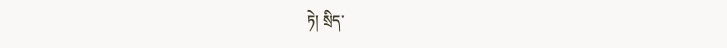ཏེ། སྲིད་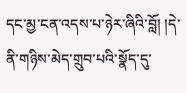དང་མྱ་ངན་འདས་པ་ཉེར་ཞིའི་བློ། །དེ་ནི་གཉིས་མེད་གྲུབ་པའི་སྣོད་དུ་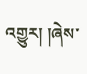འགྱུར། །ཞེས་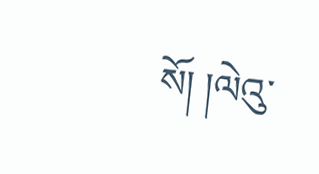སོ། །ལེའུ་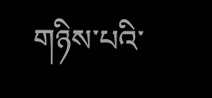གཉིས་པའི་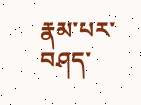རྣམ་པར་བཤད་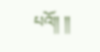པའོ།། །།